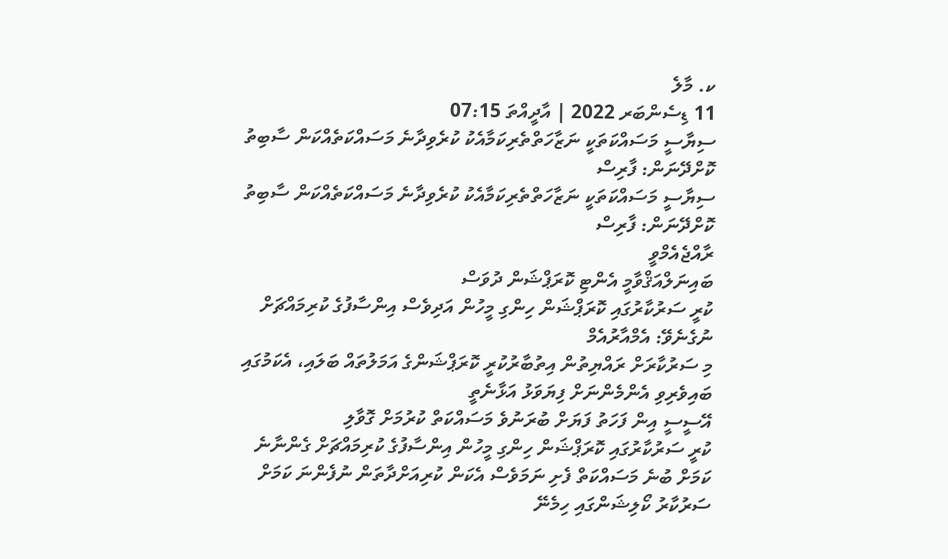ކ. މާލެ
11 ޑިސެންބަރ 2022 | އާދީއްތަ 07:15
ސިޔާސީ މަސައްކަތަކީ ނަޒާހަތްތެރިކަމާއެކު ކުރެވިދާނެ މަސައްކަތެއްކަން ސާބިތު ކޮށްދޭނަން: ފާރިސް
ސިޔާސީ މަސައްކަތަކީ ނަޒާހަތްތެރިކަމާއެކު ކުރެވިދާނެ މަސައްކަތެއްކަން ސާބިތު ކޮށްދޭނަން: ފާރިސް
ރާއްޖެއެމްވީ
ބައިނަލްއަޤްވާމީ އެންޓި ކޮރަޕްޝަން ދުވަސް
ކުރީ ސަރުކާރުގައި ކޮރަޕްޝަން ހިންގި މީހުން އަދިވެސް އިންސާފުގެ ކުރިމައްޗަށް ނުގެނެވޭ: އެމްއާރުއެމް
މި ސަރުކާރަށް ރައްޔިތުން އިތުބާރުކުރީ ކޮރަޕްޝަންގެ އަމަލުތައް ބަލައި، އެކަމުގައި ބައިވެރިވި އެންމެންނަށް ފިޔަވަޅު އަޅާނެތީ
އޭސީސީ އިން ފަހަތު ފަޔަށް ބުރަނުވެ މަސައްކަތް ކުރުމަށް ގޮވާލި
ކުރީ ސަރުކާރުގައި ކޮރަޕްޝަން ހިންގި މީހުން އިންސާފުގެ ކުރިމައްޗަށް ގެންނާނެ ކަމަށް ބުނެ މަސައްކަތް ފެށި ނަމަވެސް އެކަން ކުރިއަށްދާތަން ނުފެންނަ ކަމަށް ސަރުކާރު ކޯލިޝަންގައި ހިމެނޭ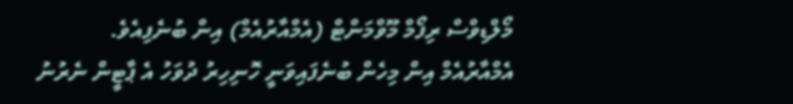މޯލްޑިވްސް ރިފޯމް މޫވްމަންޓް (އެމްއާރުއެމް) އިން ބުނެފިއެވެ.
އެމްއާރުއެމް އިން މިހެން ބުނެފައިވަނީ ހޮނިހިރު ދުވަހު އެ ޕާޓީން ނެރުނު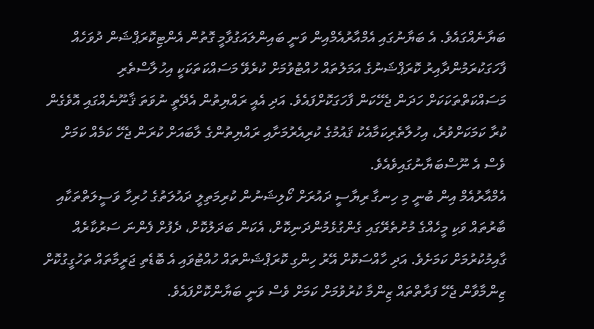ބަޔާނެއްގައެވެ. އެ ބަޔާނުގައި އެމްއާރުއެމްއިން ވަނީ ބައިންލައަގުވާމީ ގޮތުން އެންޓިކޮރަޕްޝަން ދުވަހެއް ފާހަގަކުރަމުންދާއިރު ކޮރަޕްޝަނުގެ އަމަލުތައް ހުއްޓުވުމަށް ކުރެވޭ މަސައްކަތަކަކީ އިހުލާސްތެރި މަސައްކަތްތަކަކަށް ހަދަން ޖެހޭކަން ފާހަގަކޮށްފައެވެ. އަދި އެއީ ރައްޔިތުން އެދޭތީ ނުވަތަ ޤާނޫނެއްގައި އޮވެގެން ކުރާ ކަމަކަށްވުރެ، އިހުލާތެރިކަމާއެކު ޤައުމުގެ ކުރިއެރުމަށާއި ރައްޔިތުންގެ ލާބައަށް ކުރަން ޖެހޭ ކަމެއް ކަމަށް ވެސް އެ ނޫސްބަޔާނުގައިވެއެވެ.
އެމްއާރުއެމް އިން ބުނީ މި ހިނގާ ރިޔާސީ ދައުރަށް ކޯލިޝަނުން ކުރިމަތިލީ ދައުލަތުގެ ހުރިހާ ވަސީލަތްތަކާއި ބާރުތައް ވަކި މީހެއްގެ މުށުތެރޭގައި ގެންގުޅެމުންދަނިކޮށް، އެކަން ބަދަލުކޮށް، ދެފުށް ފެންނަ ސަރުކާރެއް ގާއިމުކުރުމަށް ކަމަށެވެ. އަދި ހާއްސަކޮށް އޭރު ހިންގި ކޮރަޕްޝަންތައް ހުއްޓުވައި އެ ބޮޑެތި ޖަރީމާތައް ތަހުގީގުކޮށް ޒިންމާވާން ޖެހޭ ފަރާތްތައް ޒިންމާ ކުރުވުމަށް ކަމަށް ވެސް ވަނީ ބަޔާންކޮށްފައެވެ.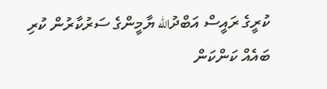ކުރީގެ ރައީސް އަބްދުالله ޔާމީންގެ ސަރުކާރުން ކުރި ބައެއް ކަންކަން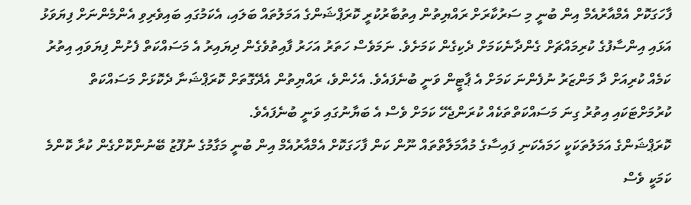ފާހަގަކޮށް އެމްއާރުއެމް އިން ބުނީ މި ސަރުކާރަށް ރައްޔިތުން އިތުބާރުކުރީ ކޮރަޕްޝަންގެ އަމަލުތައް ބަލައި، އެކަމުގައި ބައިވެރިވި އެންމެންނަށް ފިޔަވަޅު އަޅައި އިންސާފުގެ ކުރިމައްޗަށް ގެންދާނެކަމަށް ދެކިގެން ކަމަށެވެ. ނަމަވެސް ހަތަރު އަހަރު ފާއިތުވެގެން ދިޔައިރު އެ މަސައްކަތް ފެށުން ފިޔަވައި އިތުރު ކަމެއް ކުރިއަށް ދާ މަންޒަރު ނުފެންނަ ކަމަށް އެ ޕާޓީން ވަނީ ބުނެފައެވެ. އެހެންވެ، ރައްޔިތުން އެދޭގޮތަށް ކޮރަޕްޝަނާ ދެކޮޅަށް މަސައްކަތް ކުރުމަށްޓަކައި އިތުރު ގިނަ މަސައްކަތްތަކެއް ކުރަންޖެހޭ ކަމަށް ވެސް އެ ބަޔާނުގައި ވަނީ ބުނެފައެވެ.
ކޮރަޕްޝަންގެ އަމަލުތަކަކީ ހަމައެކަނި ފައިސާގެ މުއާމަލާތްތައް ނޫން ކަން ފާހަގަކޮށް އެމްއާރުއެމް އިން ބުނީ މަގާމުގެ ނުފޫޒު ބޭނުންކޮށްގެން ކުރާ ކޮންމެ ކަމަކީ ވެސް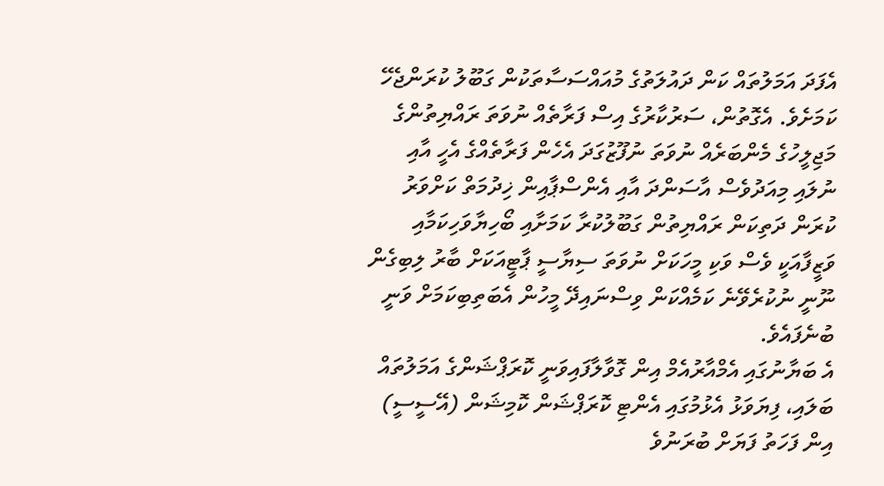އެފަދަ އަމަލުތައް ކަން ދައުލަތުގެ މުއައްސަސާތަކުން ގަބޫލު ކުރަންޖެހޭ ކަމަށެވެ. އެގޮތުން، ސަރުކާރުގެ އިސް ފަރާތެއް ނުވަތަ ރައްޔިތުންގެ މަޖިލީހުގެ މެންބަރެއް ނުވަތަ ނުފޫޒުގަދަ އެހެން ފަރާތެއްގެ އެހީ އާއި ނުލައި މިއަދުވެސް އާސަންދަ އާއި އެންސްޕާއިން ޚިދުމަތް ކަށްވަރު ކުރަން ދަތިކަން ރައްޔިތުން ގަބޫލުކުރާ ކަމަށާއި ބޯހިޔާވަހިކަމާއި ވަޒީފާއަކީ ވެސް ވަކި މީހަކަށް ނުވަތަ ސިޔާސީ ޕާޓީއަކަށް ބާރު ލިބިގެން ނޫނީ ނުކުރެވޭނެ ކަމެއްކަން ވިސްނައިދޭ މީހުން އެބަތިބިކަމަށް ވަނީ ބުނެފައެވެ.
އެ ބަޔާނުގައި އެމްއާރުއެމް އިން ގޮވާލާފައިވަނީ ކޮރަޕްޝަންގެ އަމަލުތައް ބަލައި، ފިޔަވަޅު އެޅުމުގައި އެންޓި ކޮރަޕްޝަން ކޮމިޝަން (އޭސީސީ) އިން ފަހަތު ފަޔަށް ބުރަނުވެ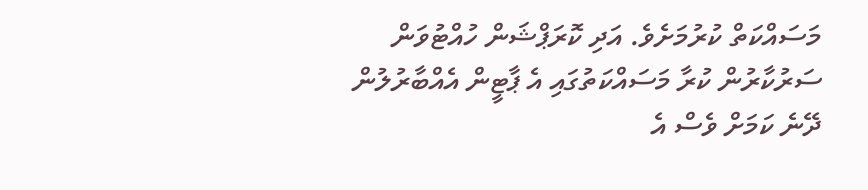މަސައްކަތް ކުރުމަށެވެ. އަދި ކޮރަޕްޝަން ހުއްޓުވަން ސަރުކާރުން ކުރާ މަސައްކަތުގައި އެ ޕާޓީން އެއްބާރުލުން ދޭނެ ކަމަށް ވެސް އެ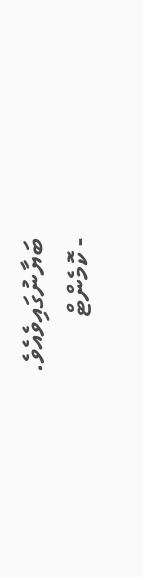ބަޔާނުގައިވެއެވެ.
- ކޮމެންޓް